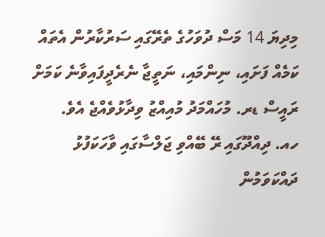މިދިޔަ 14 މަސް ދުވަހުގެ ތެރޭގައި ސަރުކާރުން އެތައް ކަމެއް ފަށައި، ނިންމައި، ނަތީޖާ ނެރެދީފައިވާނެ ކަމަށް ރައީސް ޑރ. މުހައްމަދު މުއިއްޒު ވިދާޅުވެއްޖެ އެވެ.
ހއ. ދިއްދޫގައި ރޭ ބޭއްވި ޖަލްސާގައި ވާހަކަފުޅު ދައްކަވަމުން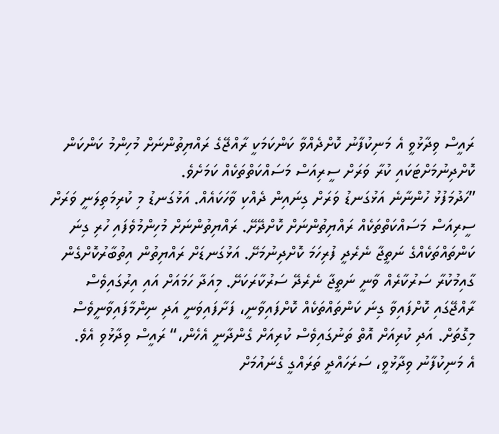ރައީސް ވިދާޅުވީ އެ މަނިކުފާނު ކޮށްދެއްވާ ކަންކަމަކީ ރާއްޖޭގެ ރައްޔިތުންނަށް މުހިންމު ކަންކަން ކޮށްދިނުމަށްޓަކައި ކުރާ ވަރަށް ސީރިއަސް މަސައްކަތްތަކެއް ކަމަށެވެ.
”ހަދުމަފުޅު ހުންނާނެ އަޅުގަނޑު ވަރަށް ގިނައިން ދެއްކި ވާހަކައެއް. އަޅުގަނޑު މި ކުރިމަތިލަނީ ވަރަށް ސީރިއަސް މަސައްކަތްތަކެއް ރައްޔިތުންނަށް ކޮށްދޭށޭ. ރައްޔިތުންނަށް މުހިންމުވެފައި ހުރި ގިނަ ކަންތައްތަކެއްގެ ނަތީޖާ ނެރެދީ ފުރިހަމަ ކޮށްދިނުމަށޭ. އަޅުގަނޑަށް ރައްޔިތުން އިތުބާރުކޮށްގެން ގާއިމުކުރާ ސަރުކާރެއް ވާނީ ނަތީޖާ ނެރެދޭ ސަރުކާރަކަށޭ. މިއަދާ ހަމައަށް އައި އިރުގައިވެސް ރާއްޖޭގައި ކޮށްފައިވާ ގިނަ ކަންތައްތަކެއް ކޮށްފައިވާނީ، ފަށާފައިވަނީ އަދި ނިންމާފައިވާނީވެސް މިގޮތަށް. އަދި ކުރިއަށް އޮތް ތަނުގައިވެސް ކުރިއަށް ގެންދާނީ އެހެން،“ ރައީސް ވިދާޅުވި އެވެ.
އެ މަނިކުފާނު ވިދާޅުވީ، ސަރަހައްދީ ތަރައްގީ ގެނައުމަށް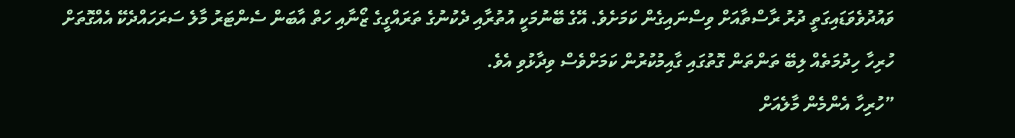ވައުދުވެވަޑައިގަތީ ދުރު ރާސްތާއަށް ވިސްނައިގެން ކަމަށެވެ. އޭގެ ބޭނުމަކީ އުތުރާއި ދެކުނުގެ ތަރައްގީގެ ޒޯނާއި ހަތް އާބަން ސެންޓަރު މާލެ ސަރަހައްދެކޭ އެއްގޮތަށް ހުރިހާ ހިދުމަތެއް ލިބޭ ތަންތަން ގޮތުގައި ގާއިމުކުރުން ކަމަށްވެސް ވިދާޅުވި އެވެ.
”ހުރިހާ އެންމެން މާލެއަށް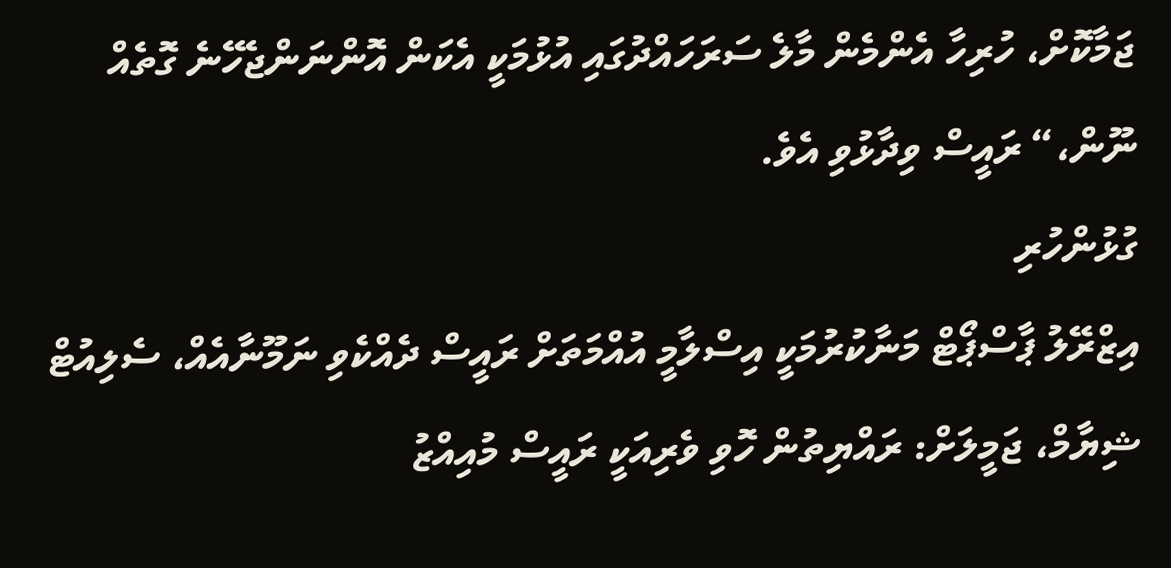ޖަމާކޮށް، ހުރިހާ އެންމެން މާލެ ސަރަހައްދުގައި އުޅުމަކީ އެކަން އޮންނަންޖެހޭނެ ގޮތެއް ނޫން،“ ރައީސް ވިދާޅުވި އެވެ.
ގުޅުންހުރި
އިޒްރޭލު ޕާސްޕޯޓް މަނާކުރުމަކީ އިސްލާމީ އުއްމަތަށް ރައީސް ދެއްކެވި ނަމޫނާއެއް، ސެލިއުޓް
ޝިޔާމް، ޖަމީލަށް: ރައްޔިތުން ހޮވި ވެރިއަކީ ރައީސް މުއިއްޒު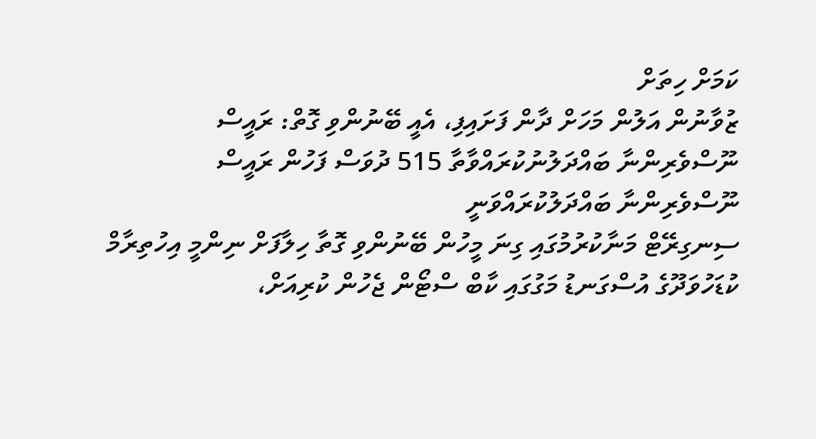ކަމަށް ހިތަށް
ޒުވާނުން އަލުން މަހަށް ދާން ފަށައިފި، އެއީ ބޭނުންވި ގޮތް: ރައީސް
ނޫސްވެރިންނާ ބައްދަލުނުކުރައްވާތާ 515 ދުވަސް ފަހުން ރައީސް ނޫސްވެރިންނާ ބައްދަލުކުރައްވަނީ
ސިނގިރޭޓް މަނާކުރުމުގައި ގިނަ މީހުން ބޭނުންވި ގޮތާ ހިލާފަށް ނިންމީ އިހުތިރާމް
ކުޑަހުވަދޫގެ އުސްގަނޑު މަގުގައި ކާބް ސްޓޯން ޖެހުން ކުރިއަށް،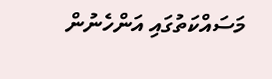މަސައްކަތުގައި އަންހެނުން